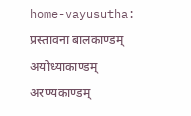home-vayusutha: प्रस्तावना बालकाण्डम् अयोध्याकाण्डम् अरण्यकाण्डम्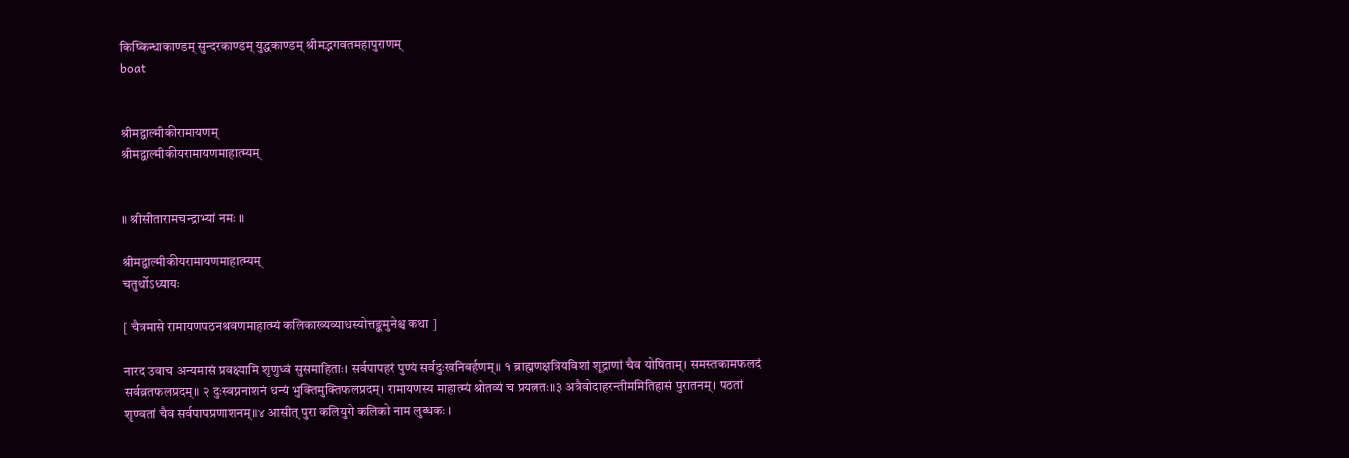किष्किन्धाकाण्डम् सुन्दरकाण्डम् युद्धकाण्डम् श्रीमद्भगवतमहापुराणम्
boat


श्रीमद्वाल्मीकीरामायणम्
श्रीमद्वाल्मीकीयरामायणमाहात्म्यम्


॥ श्रीसीतारामचन्द्राभ्यां नमः ॥

श्रीमद्वाल्मीकीयरामायणमाहात्म्यम्
चतुर्थोऽध्यायः

[ चैत्रमासे रामायणपठनश्रवणमाहात्म्यं कलिकाख्यव्याधस्योत्तङ्कमुनेश्च कथा ]

नारद उवाच अन्यमासं प्रवक्ष्यामि शृणुध्वं सुसमाहिताः। सर्वपापहरं पुण्यं सर्वदुःखनिबर्हणम्॥ १ ब्राह्मणक्षत्रियविशां शूद्राणां चैव योषिताम्। समस्तकामफलदं सर्वव्रतफलप्रदम्॥ २ दुःस्वप्ननाशनं धन्यं भुक्तिमुक्तिफलप्रदम्। रामायणस्य माहात्म्यं श्रोतव्यं च प्रयत्नतः॥३ अत्रैवोदाहरन्तीममितिहासं पुरातनम्। पठतां शृण्वतां चैव सर्वपापप्रणाशनम्॥४ आसीत् पुरा कलियुगे कलिको नाम लुब्धकः ।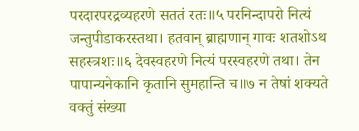परदारपरद्रव्यहरणे सततं रतः॥५ परनिन्दापरो नित्यं जन्तुपीडाकरस्तथा। हतवान् ब्राह्मणान् गावः शतशोऽथ सहस्त्रशः॥६ देवस्वहरणे नित्यं परस्वहरणे तथा। तेन पापान्यनेकानि कृतानि सुमहान्ति च॥७ न तेषां शक्यते वक्तुं संख्या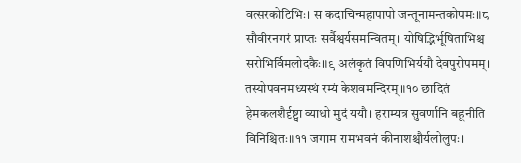वत्सरकोटिभिः। स कदाचिन्महापापो जन्तूनामन्तकोपमः॥८ सौवीरनगरं प्राप्तः सर्वैश्वर्यसमन्वितम्। योषिद्भिर्भूषिताभिश्च सरोभिर्विमलोदकैः॥९ अलंकृतं विपणिभिर्ययौ देवपुरोपमम्। तस्योपवनमध्यस्थं रम्यं केशवमन्दिरम्॥१० छादितं हेमकलशैर्दृष्ट्वा व्याधो मुदं ययौ। हराम्यत्र सुवर्णानि बहूनीति विनिश्चितः॥११ जगाम रामभवनं कीनाशश्चौर्यलोलुपः।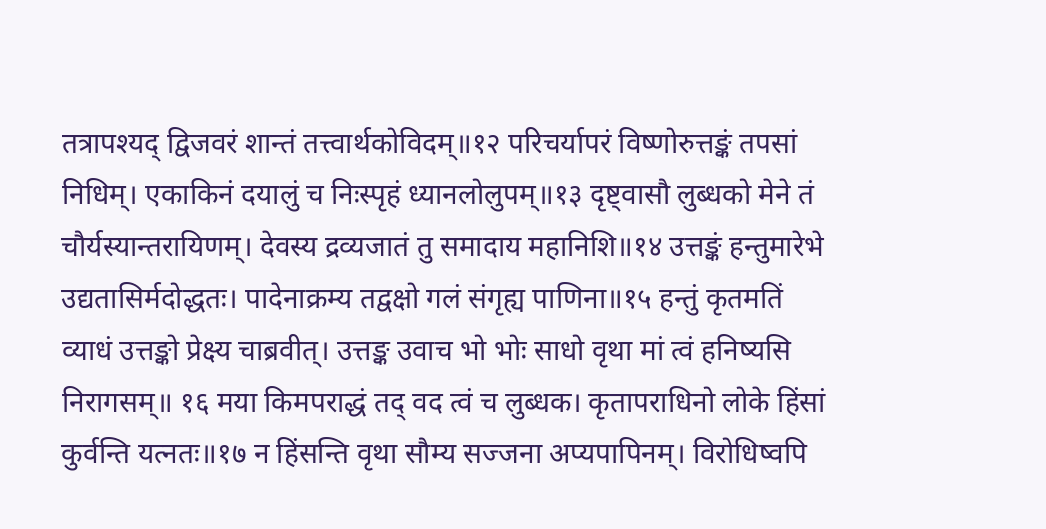तत्रापश्यद् द्विजवरं शान्तं तत्त्वार्थकोविदम्॥१२ परिचर्यापरं विष्णोरुत्तङ्कं तपसां निधिम्। एकाकिनं दयालुं च निःस्पृहं ध्यानलोलुपम्॥१३ दृष्ट्वासौ लुब्धको मेने तं चौर्यस्यान्तरायिणम्। देवस्य द्रव्यजातं तु समादाय महानिशि॥१४ उत्तङ्कं हन्तुमारेभे उद्यतासिर्मदोद्धतः। पादेनाक्रम्य तद्वक्षो गलं संगृह्य पाणिना॥१५ हन्तुं कृतमतिं व्याधं उत्तङ्को प्रेक्ष्य चाब्रवीत्। उत्तङ्क उवाच भो भोः साधो वृथा मां त्वं हनिष्यसि निरागसम्॥ १६ मया किमपराद्धं तद् वद त्वं च लुब्धक। कृतापराधिनो लोके हिंसां कुर्वन्ति यत्नतः॥१७ न हिंसन्ति वृथा सौम्य सज्जना अप्यपापिनम्। विरोधिष्वपि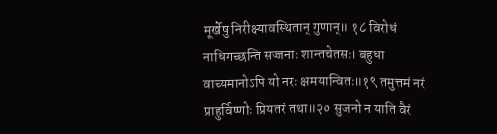मूर्खेषु निरीक्ष्यावस्थितान् गुणान्॥ १८ विरोधं नाधिगच्छन्ति सज्जनाः शान्तचेतसः। बहुधा वाच्यमानोऽपि यो नरः क्षमयान्वितः॥१९ तमुत्तमं नरं प्राहुर्विष्णोः प्रियतरं तथा॥२० सुजनो न याति वैरं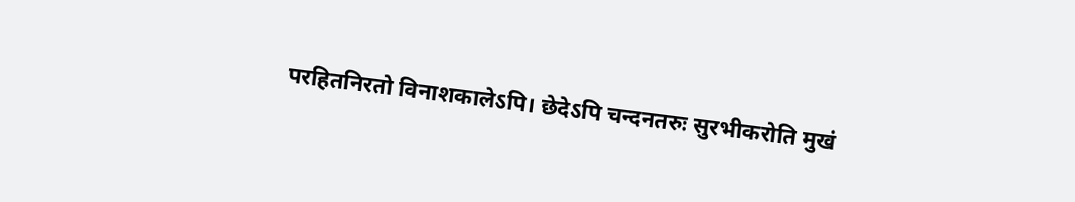परहितनिरतो विनाशकालेऽपि। छेदेऽपि चन्दनतरुः सुरभीकरोति मुखं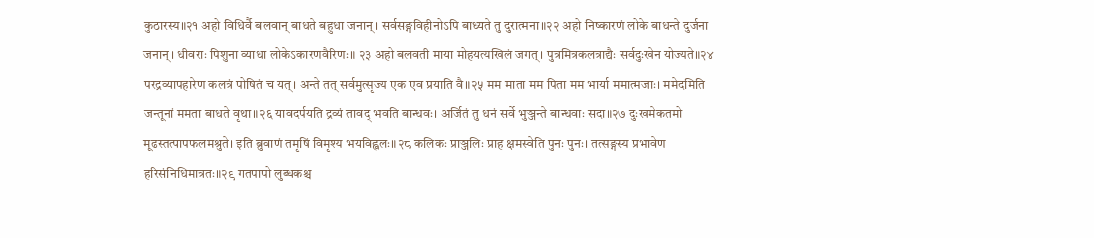कुठारस्य॥२१ अहो विधिर्वै बलवान् बाधते बहुधा जनान्। सर्वसङ्गविहीनोऽपि बाध्यते तु दुरात्मना॥२२ अहो निष्कारणं लोके बाधन्ते दुर्जना जनान्। धीवराः पिशुना व्याधा लोकेऽकारणवैरिणः॥ २३ अहो बलवती माया मोहयत्यखिलं जगत्। पुत्रमित्रकलत्राद्यैः सर्वदुःखेन योज्यते॥२४ परद्रव्यापहारेण कलत्रं पोषितं च यत्। अन्ते तत् सर्वमुत्सृज्य एक एव प्रयाति वै॥२५ मम माता मम पिता मम भार्या ममात्मजाः। ममेदमिति जन्तूनां ममता बाधते वृथा॥२६ यावदर्पयति द्रव्यं तावद् भवति बान्धवः। अर्जितं तु धनं सर्वे भुञ्जन्ते बान्धवाः सदा॥२७ दुःखमेकतमो मूढस्तत्पापफलमश्रुते। इति ब्रुवाणं तमृषिं विमृश्य भयविह्वलः॥२८ कलिकः प्राञ्जलिः प्राह क्षमस्वेति पुनः पुनः। तत्सङ्गस्य प्रभावेण हरिसंनिधिमात्रतः॥२९ गतपापो लुब्धकश्च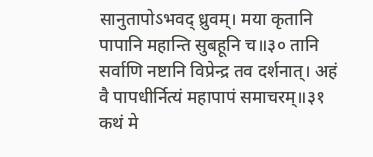सानुतापोऽभवद् ध्रुवम्। मया कृतानि पापानि महान्ति सुबहूनि च॥३० तानि सर्वाणि नष्टानि विप्रेन्द्र तव दर्शनात्। अहं वै पापधीर्नित्यं महापापं समाचरम्॥३१ कथं मे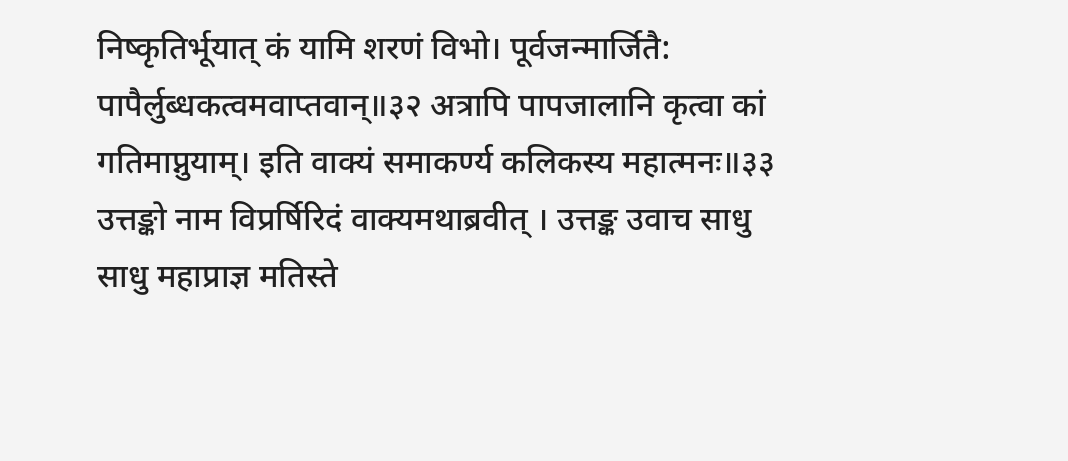निष्कृतिर्भूयात् कं यामि शरणं विभो। पूर्वजन्मार्जितै: पापैर्लुब्धकत्वमवाप्तवान्॥३२ अत्रापि पापजालानि कृत्वा कां गतिमाप्नुयाम्। इति वाक्यं समाकर्ण्य कलिकस्य महात्मनः॥३३ उत्तङ्को नाम विप्रर्षिरिदं वाक्यमथाब्रवीत् । उत्तङ्क उवाच साधु साधु महाप्राज्ञ मतिस्ते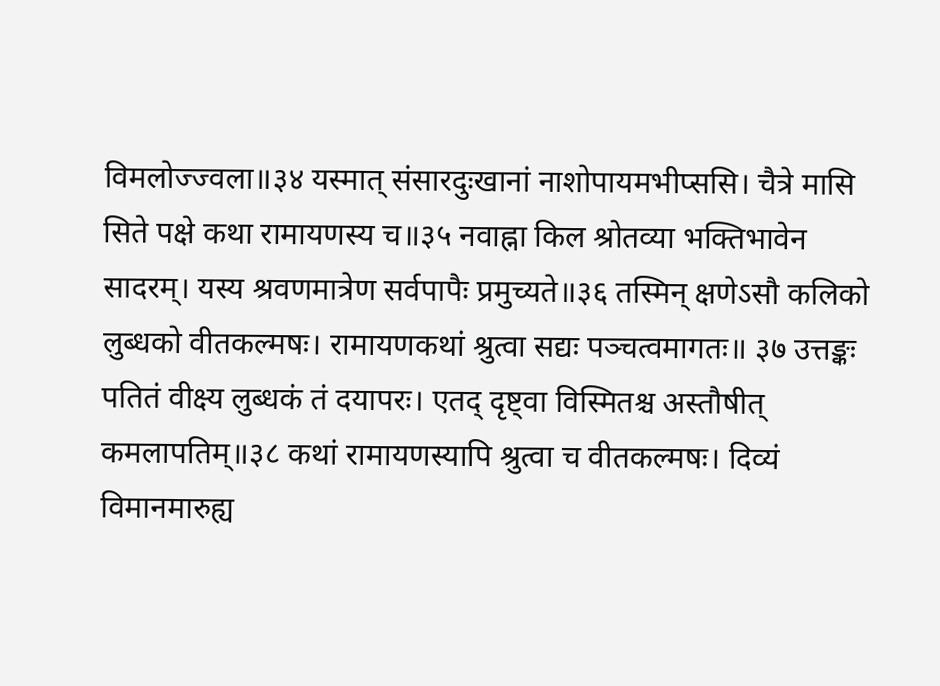विमलोज्ज्वला॥३४ यस्मात् संसारदुःखानां नाशोपायमभीप्ससि। चैत्रे मासि सिते पक्षे कथा रामायणस्य च॥३५ नवाह्ना किल श्रोतव्या भक्तिभावेन सादरम्। यस्य श्रवणमात्रेण सर्वपापैः प्रमुच्यते॥३६ तस्मिन् क्षणेऽसौ कलिको लुब्धको वीतकल्मषः। रामायणकथां श्रुत्वा सद्यः पञ्चत्वमागतः॥ ३७ उत्तङ्कः पतितं वीक्ष्य लुब्धकं तं दयापरः। एतद् दृष्ट्वा विस्मितश्च अस्तौषीत् कमलापतिम्॥३८ कथां रामायणस्यापि श्रुत्वा च वीतकल्मषः। दिव्यं विमानमारुह्य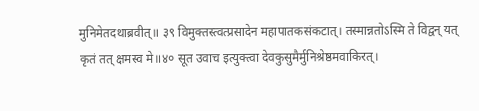मुनिमेतदथाब्रवीत्॥ ३९ विमुक्तस्त्वत्प्रसादेन महापातकसंकटात्। तस्मान्नतोऽस्मि ते विद्वन् यत् कृतं तत् क्षमस्व मे॥४० सूत उवाच इत्युक्त्वा देवकुसुमैर्मुनिश्रेष्ठमवाकिरत्।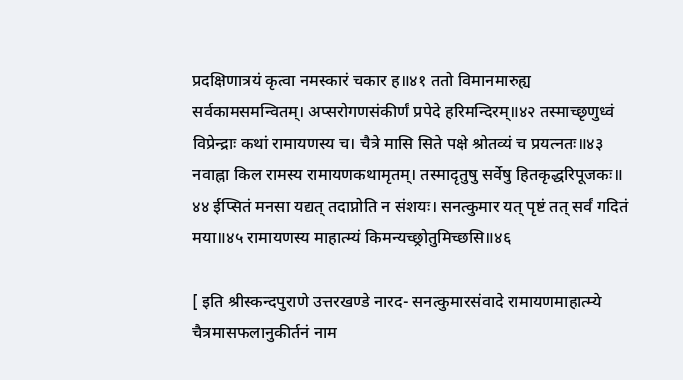प्रदक्षिणात्रयं कृत्वा नमस्कारं चकार ह॥४१ ततो विमानमारुह्य सर्वकामसमन्वितम्। अप्सरोगणसंकीर्णं प्रपेदे हरिमन्दिरम्॥४२ तस्माच्छृणुध्वं विप्रेन्द्राः कथां रामायणस्य च। चैत्रे मासि सिते पक्षे श्रोतव्यं च प्रयत्नतः॥४३ नवाह्ना किल रामस्य रामायणकथामृतम्। तस्मादृतुषु सर्वेषु हितकृद्धरिपूजकः॥ ४४ ईप्सितं मनसा यद्यत् तदाप्नोति न संशयः। सनत्कुमार यत् पृष्टं तत् सर्वं गदितं मया॥४५ रामायणस्य माहात्म्यं किमन्यच्छ्रोतुमिच्छसि॥४६

[ इति श्रीस्कन्दपुराणे उत्तरखण्डे नारद- सनत्कुमारसंवादे रामायणमाहात्म्ये चैत्रमासफलानुकीर्तनं नाम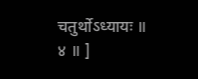चतुर्थोऽध्यायः ॥ ४ ॥ ]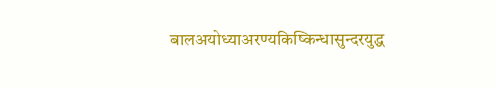बालअयोध्याअरण्यकिष्किन्धासुन्दरयुद्ध